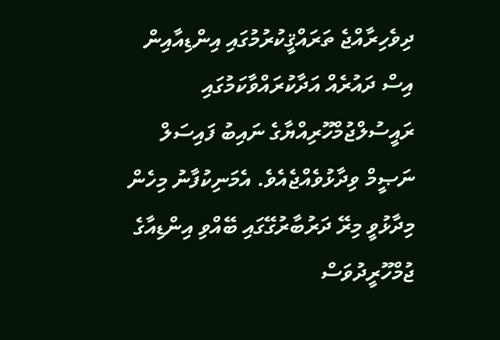ދިވެހިރާއްޖެ ތަރައްޤީކުރުމުގައި އިންޑިއާއިން އިސް ދައުރެއް އަދާކުރައްވާކަމުގައި ރައީސުލްޖުމްހޫރިއްޔާގެ ނައިބު ފައިސަލް ނަޞީމް ވިދާޅުވެއްޖެއެވެ. އެމަނިކުފާނު މިހެން މިދާޅުވީ މިރޭ ދަރުބާރުގޭގައި ބޭއްވި އިންޑިއާގެ ޖުމްހޫރީދުވަސް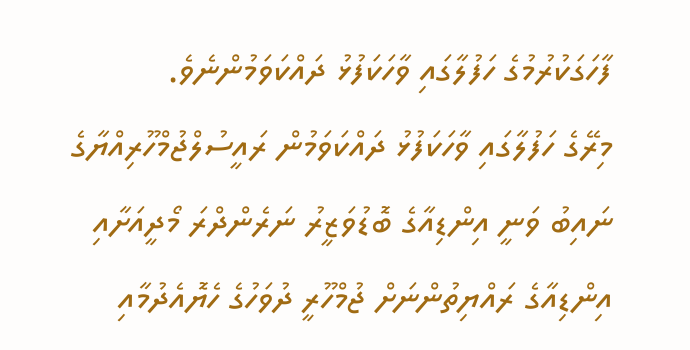ފާހަގަކުރުމުގެ ހަފުލާގައި ވާހަކަފުޅު ދައްކަވަމުންނެވެ.
މިރޭގެ ހަފުލާގައި ވާހަކަފުޅު ދައްކަވަމުން ރައީސުލްޖުމްހޫރިއްޔާގެ ނައިބު ވަނީ އިންޑިއާގެ ބޮޑުވަޒީރު ނަރެންދްރަ މޯދީއަށާއި އިންޑިއާގެ ރައްޔިތުންނަށް ޖުމްހޫރީ ދުވަހުގެ ހެޔޮއެދުމާއި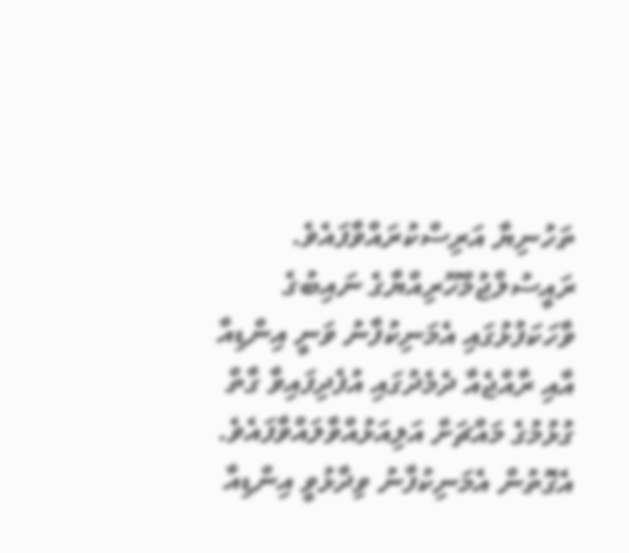ތަހުނިޔާ އަރިސްކުރައްވާފައެވެ.
ރައީސުލްޖުމްހޫރިއްޔާގެ ނައިބުގެ ވާހަކަފުޅުގައި އެމަނިކުފާނު ވަނީ އިންޑިއާ އާއި ރާއްޖެއާ ދެމެދުގައި އުފެދިފައިވާ ގާތް ގުޅުމުގެ މައްޗަށް އަލިއަޅުއްވާލައްވާފައެވެ. އެގޮތުން އެމަނިކުފާނު ވިދާޅުވީ އިންޑިއާ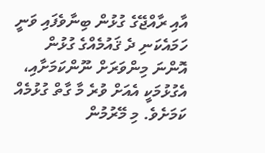އާއި ރާއްޖޭގެ ގުޅުން ބިނާވެފައި ވަނީ ހަމައެކަނި ދެ ޤައުމެއްގެ ގުޅުން އޮންނަ މިންވަރަށް ނޫންކަމަށާއި، އެގުޅުމަކީ އެއަށް ވުރެ މާ ގާތް ގުޅުމެއް ކަމަށެވެ. މި މޭރުމުން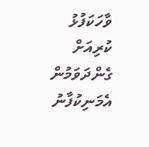ވާހަކަފުޅު ކުރިއަށް ގެންދަވަމުން އެމަނިކުފާނު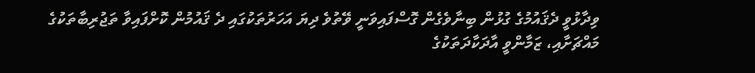ވިދާޅުވީ ދެޤައުމުގެ ގުޅުން ބިނާވެގެން ގޮސްފައިވަނީ ވޭތުވެ ދިޔަ އަހަރުތަކުގައި ދެ ޤައުމުން ކޮށްފައިވާ ތަޖުރިބާތަކުގެ މައްޗަށާއި، ޒަމާންވީ އާދަކާދަތަކުގެ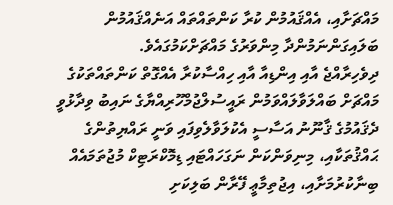މައްޗަށާއި، އެއްޤައުމުން ކުރާ ކަންތައްތައް އަނެއްޤައުމުން ބަލައިގަންނަމުންދާ މިންވަރުގެ މައްޗަށްކަމުގައެވެ.
ދިވެހިރާއްޖެ އާއި އިންޑިއާ އާއި ހިއްސާކުރާ އެއްގޮތް ކަންތައްތަކުގެ މައްޗަށް ބައްލަވާލައްވަމުން ރައީސުލްޖުމްހޫރިއްޔާގެ ނައިބު ވިދާޅުވީ ދެޤައުމުގެ ޤާނޫނު އަސާސީ އެކުލަވާލެވިފައި ވަނީ ރައްޔިތުންގެ ޙައްޤުތަކާއި، މިނިވަންކަން ނަގަހައްޓައި ޑިމޮކްރަޓިކް މުޖުތަމައެއް ބިނާކުރުމަށާއި، އިޖުތިމާޢީ ފޭރާން ބަލިކަށި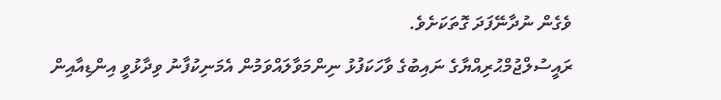ވެގެން ނުދާނޭފަދަ ގޮތަކަށެވެ.
ރައީސުލްޖުމްޙުރިއްޔާގެ ނައިބުގެ ވާހަކަފުޅު ނިންމަވާލައްވަމުން އެމަނިކުފާނު ވިދާޅުވީ އިންޑިއާއިން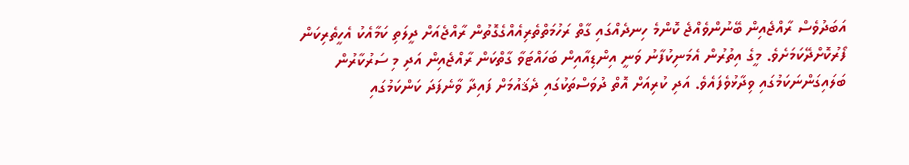އަބަދުވެސް ރާއްޖެއިން ބޭނުންވެއްޖެ ކޮންމެ ހިނދެއްގައި ގާތް ރަހުމަތްތެރިއެއްގެގޮތުން ރާއްޖެއަށް ދީލަތި ކަމާއެކު އެހީތެރިކަން ފޯރުކޮށްދޭކަމަށެވެ. މީގެ އިތުރުން އެމަނިކުފާނު ވަނީ އިންޑިއާއިން ބަހައްޓަވާ ގާތްކަން ރާއްޖެއިން އަދި މި ސަރުކާރުން ބަލައިގަންނަކަމުގައި ވިދާޅުވެފައެވެ. އަދި ކުރިއަށް އޮތް ދުވަސްތަކުގައި ދެޤައުމަށް ފައިދާ ވާނެފަދަ ކަންކަމުގައި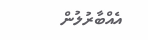އެއްބާރުލުން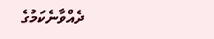ދެއްވާނެކަމުގެ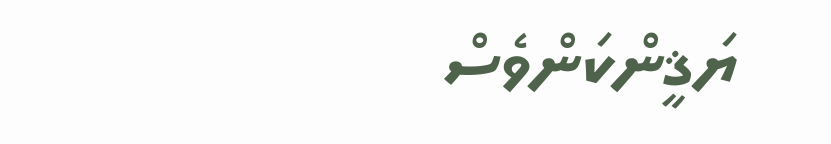ޔަޤީންކަންވެސް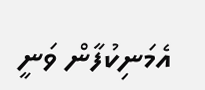އެމަނިކުފާން ވަނީ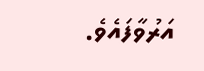އަރުވާފައެވެ.